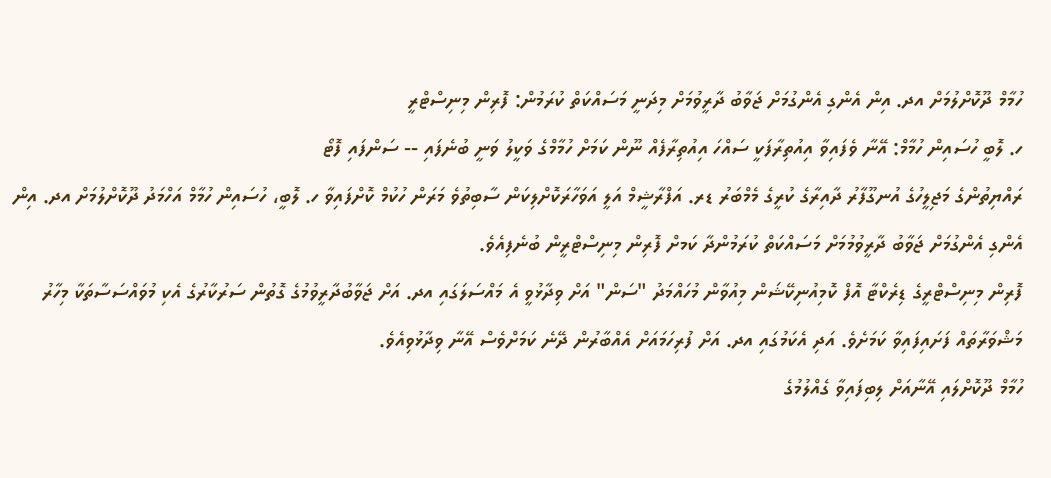ހުމާމް ދޫކޮށްލުމަށް އދ. އިން އެންގި އެންގުމަށް ޖަވާބު ދާރީވުމަށް މިދަނީ މަސައްކަތް ކުރަމުން: ފޮރިން މިނިސްޓްރީ
ހ. ލޮބީ ހުސައިން ހުމާމް: އޭނާ ވެފައިވާ އިއުތިރާފަކީ ސައްހަ އިއުތިރާފެއް ނޫން ކަމަށް ހުމާމްގެ ވަކީލު ވަނީ ބުނެފައި -- ސަންފައި ފޮޓޯ
ރައްޔިތުންގެ މަޖިލީހުގެ އުނގޫފާރު ދާއިރާގެ ކުރީގެ މެމްބަރު ޑރ. އަފްރާޝީމް އަލީ އަވަހާރަކޮށްލިކަން ސާބިތުވެ މަރަން ހުކުމް ކޮށްފައިވާ ހ. ލޮބީ، ހުސައިން ހުމާމް އަހްމަދު ދޫކޮށްލުމަށް އދ. އިން އެންގި އެންގުމަށް ޖަވާބު ދާރީވުމުމަށް މަސައްކަތް ކުރަމުންދާ ކަމށް ފޮރިން މިނިސްޓްރީން ބުނެފިއެވެ.
ފޮރިން މިނިސްޓްރީގެ ޑިރެކްޓާ އޮފް ކޮމިއުނިކޭޝަން މިއުވާން މުހައްމަދު "ސަން" އަށް ވިދާޅުވީ އެ މައްސަލަގައި އދ. އަށް ޖަވާބުދާރީވުމުގެ ގޮތުން ސަރުކާރުގެ އެކި މުވައްސަސާތަކާ މިހާރު މަޝްވަރާތައް ފަށައިފައިވާ ކަމަށެވެ. އަދި އެކަމުގައި އދ. އަށް ފުރިހަމައަށް އެއްބާރުން ދޭނެ ކަމަށްވެސް އޭނާ ވިދާޅުވިއެވެ.
ހުމާމް ދޫކޮށްލައި އޭނާއަށް ލިބިފައިވާ ގެއްލުމުގެ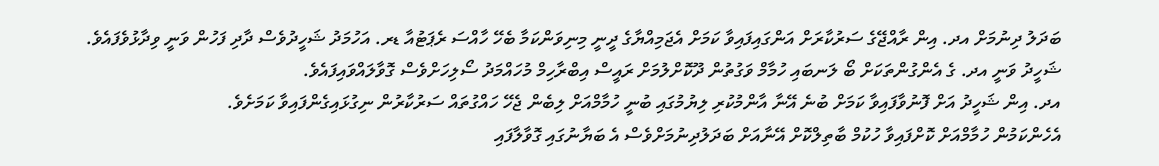ބަދަލު ދިނުމަށް އދ. އިން ރާއްޖޭގެ ސަރުކާރަށް އަންގައިފައިވާ ކަމަށް އެޖަމިއްޔާގެ ދީނީ މިނިވަންކަމާ ބެހޭ ހާއްސަ ރެޕަޓުއާ ޑރ. އަހުމަދު ޝަހީދުވެސް ދާދި ފަހުން ވަނީ ވިދާޅުވެފައެވެ.
ޝަހީދު ވަނީ އދ. ގެ އެންގުންތަކަށް ބޯ ލަނބައި ހުމާމް ވަގުތުން ދޫކޮށްލުމަށް ރައީސް އިބްރާހިމް މުހައްމަދު ސޯލިހަށްވެސް ގޮވާލައްވައިފައެވެ.
އދ. އިން ޝަހީދު އަށް ފޮނުވާފައިވާ ކަމަށް ބުނެ އޭނާ އާންމުކުރި ލިޔުމުގައި ބުނީ ހުމާމްއަށް ލިބެން ޖެހޭ ހައްގުތައް ސަރުކާރުން ނިގުޅައިގެންފައިވާ ކަމަށެވެ.
އެހެންކަމުން ހުމާމްއަށް ކޮށްފައިވާ ހުކުމް ބާތިލްކޮށް އޭނާއަށް ބަދަލުދިނުމަށްވެސް އެ ބަޔާނުގައި ގޮވާލާފައި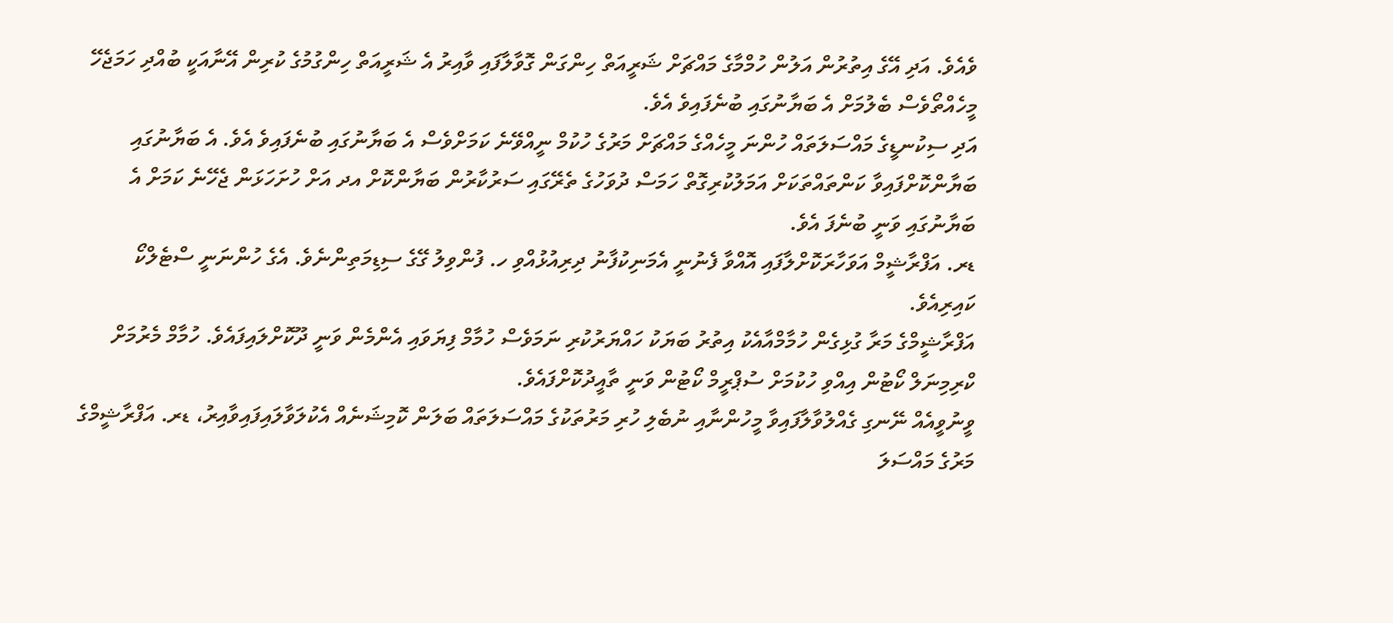ވެއެވެ. އަދި އޭގެ އިތުރުން އަލުން ހުމްމާގެ މައްޗަށް ޝަރީއަތް ހިންގަން ގޮވާލާފައި ވާއިރު އެ ޝަރީއަތް ހިންގުމުގެ ކުރިން އޭނާއަކީ ބުއްދި ހަމަޖެހޭ މީހެއްތޯވެސް ބެލުމަށް އެ ބަޔާނުގައި ބުނެފައިވެ އެވެ.
އަދި ސިކުނޑީގެ މައްސަލަތައް ހުންނަ މީހެއްގެ މައްޗަށް މަރުގެ ހުކުމް ނީއްވޭނެ ކަމަށްވެސް އެ ބަޔާނުގައި ބުނެފައިވެ އެވެ. އެ ބަޔާނުގައި ބަޔާންކޮށްފައިވާ ކަންތައްތަކަށް އަމަލުކުރިގޮތް ހަމަސް ދުވަހުގެ ތެރޭގައި ސަރުކާރުން ބަޔާންކޮށް އދ އަށް ހުށަހަޅަން ޖެހޭނެ ކަމަށް އެ ބަޔާނުގައި ވަނީ ބުނެފަ އެވެ.
ޑރ. އަފްރާޝީމް އަވަހާރަކޮށްލާފައި އޮއްވާ ފެނުނީ އެމަނިކުފާނު ދިރިއުޅުއްވި ހ. ފުންވިލު ގޭގެ ސިޑިމަތިންނެވެ. އެގެ ހުންނަނީ ސްޓެލްކޯ ކައިރިއެވެ.
އަފްރާޝީމްގެ މަރާ ގުޅިގެން ހުމާމްއާއެކު އިތުރު ބަޔަކު ހައްޔަރުކުރި ނަމަވެސް ހުމާމް ފިޔަވައި އެންމެން ވަނީ ދޫކޮށްލައިފައެވެ. ހުމާމް މެރުމަށް ކްރިމިނަލް ކޯޓުން އިއްވި ހުކުމަށް ސުޕްރީމް ކޯޓުން ވަނީ ތާއީދުކޮށްފައެވެ.
ވީނުވީއެއް ނޭނގި ގެއްލުވާލާފައިވާ މީހުންނާއި ނުބެލި ހުރި މަރުތަކުގެ މައްސަލަތައް ބަލަން ކޮމިޝަނެއް އެކުލަވާލައިފައިވާއިރު، ޑރ. އަފްރާޝީމްގެ މަރުގެ މައްސަލަ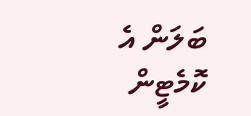ބަލަން އެ ކޮމެޓީން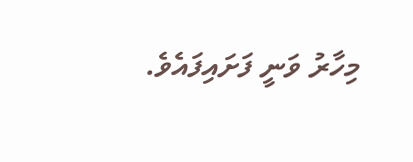މިހާރު ވަނީ ފަށައިފައެވެ.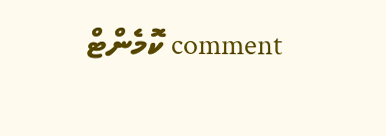comment ކޮމެންޓް